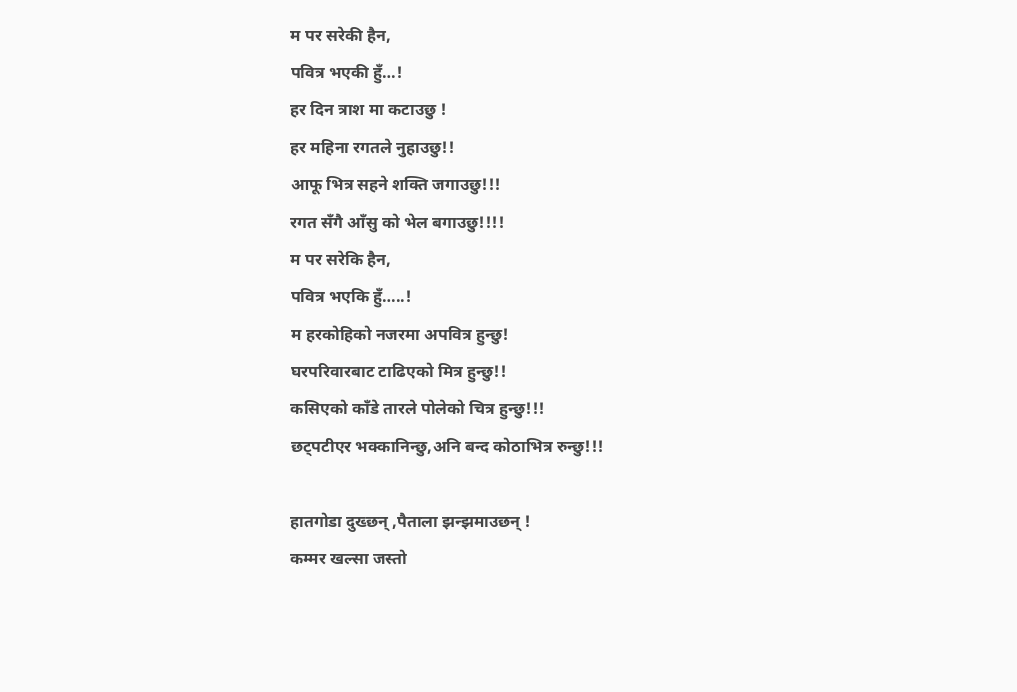म पर सरेकी हैन,
पवित्र भएकी हुँ…!
हर दिन त्राश मा कटाउछु !
हर महिना रगतले नुहाउछु!!
आफू भित्र सहने शक्ति जगाउछु!!!
रगत सँगै आँसु को भेल बगाउछु!!!!
म पर सरेकि हैन,
पवित्र भएकि हुँ…..!
म हरकोहिको नजरमा अपवित्र हुन्छु!
घरपरिवारबाट टाढिएको मित्र हुन्छु!!
कसिएको काँडे तारले पोलेको चित्र हुन्छु!!!
छट्पटीएर भक्कानिन्छु,अनि बन्द कोठाभित्र रुन्छु!!!

हातगोडा दुख्छन् ,पैताला झन्झमाउछन् !
कम्मर खल्सा जस्तो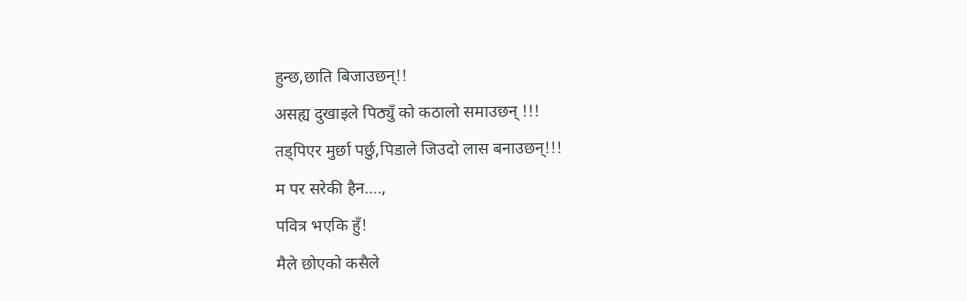हुन्छ,छाति बिजाउछन्!!
असह्य दुखाइले पिठ्युँ को कठालो समाउछन् !!!
तड्पिएर मुर्छा पर्छु,पिडाले जिउदो लास बनाउछन्!!!
म पर सरेकी हैन….,
पवित्र भएकि हुँ!
मैले छोएको कसैले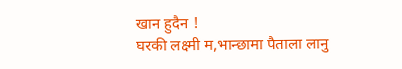खान हुदैन !
घरकी लक्ष्मी म,भान्छामा पैताला लानु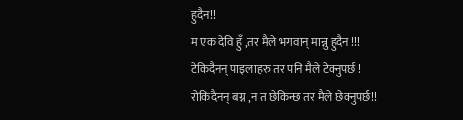हुदैन!!
म एक देवि हुँ ,तर मैले भगवान् मान्नु हुदैन !!!
टेकिदैनन् पाइलाहरु तर पनि मैले टेक्नुपर्छ !
रोकिदैनन् बग्न ,न त छेकिन्छ तर मैले छेक्नुपर्छ!!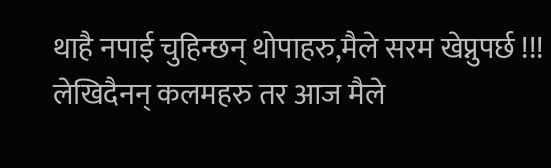थाहै नपाई चुहिन्छन् थोपाहरु,मैले सरम खेप्नुपर्छ !!!
लेखिदैनन् कलमहरु तर आज मैले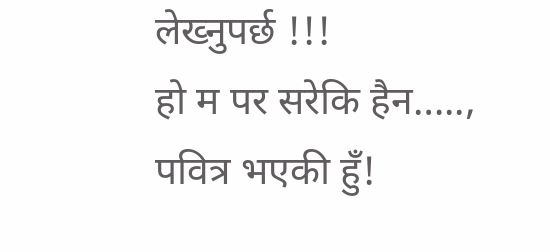लेख्नुपर्छ !!!
हो म पर सरेकि हैन…..,
पवित्र भएकी हुँ!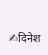✍दिनेश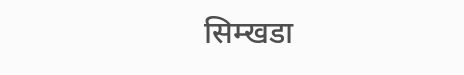सिम्खडा